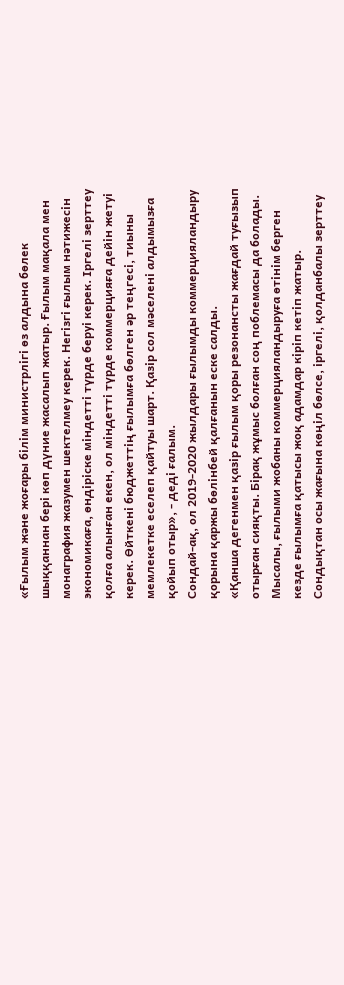«Ғылым және жоғары білім министрлігі өз алдына бөлек шыққаннан бері көп дүние жасалып жатыр. Ғылым мақала мен монаграфия жазумен шектелмеу керек. Негізгі ғылым нәтижесін экономикаға, өндіріске міндетті түрде беруі керек. Іргелі зерттеу қолға алынған екен, ол міндетті түрде коммерцияға дейін жетуі керек. Өйткені бюджеттің ғылымға бөлген әр теңгесі, тиыны мемлекетке еселеп қайтуы шарт. Қазір сол мәселені алдымызға қойып отыр», - деді ғалым.
Сондай-ақ, ол 2019-2020 жылдары ғылымды коммерцияландыру қорына қаржы бөлінбей қалғанын еске салды.
«Қанша дегенмен қазір ғылым қоры резонансты жағдай туғызып отырған сияқты. Бірақ жұмыс болған соң поблемасы да болады. Мысалы, ғылыми жобаны коммерцияландыруға өтінім берген кезде ғылымға қатысы жоқ адамдар кіріп кетіп жатыр. Сондықтан осы жағына көңіл бөлсе, іргелі, қолданбалы зерттеу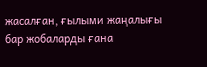жасалған, ғылыми жаңалығы бар жобаларды ғана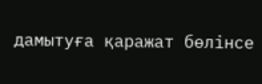дамытуға қаражат бөлінсе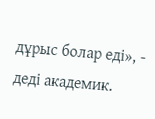дұрыс болар еді», - деді академик.